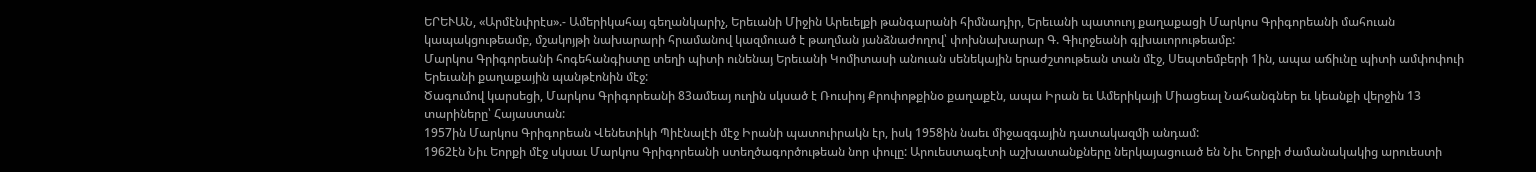ԵՐԵՒԱՆ, «Արմէնփրէս».- Ամերիկահայ գեղանկարիչ, Երեւանի Միջին Արեւելքի թանգարանի հիմնադիր, Երեւանի պատուոյ քաղաքացի Մարկոս Գրիգորեանի մահուան կապակցութեամբ, մշակոյթի նախարարի հրամանով կազմուած է թաղման յանձնաժողով՝ փոխնախարար Գ. Գիւրջեանի գլխաւորութեամբ:
Մարկոս Գրիգորեանի հոգեհանգիստը տեղի պիտի ունենայ Երեւանի Կոմիտասի անուան սենեկային երաժշտութեան տան մէջ, Սեպտեմբերի 1ին, ապա աճիւնը պիտի ամփոփուի Երեւանի քաղաքային պանթէոնին մէջ:
Ծագումով կարսեցի, Մարկոս Գրիգորեանի 83ամեայ ուղին սկսած է Ռուսիոյ Քրոփոթքինօ քաղաքէն, ապա Իրան եւ Ամերիկայի Միացեալ Նահանգներ եւ կեանքի վերջին 13 տարիները՝ Հայաստան:
1957ին Մարկոս Գրիգորեան Վենետիկի Պիէնալէի մէջ Իրանի պատուիրակն էր, իսկ 1958ին նաեւ միջազգային դատակազմի անդամ:
1962էն Նիւ Եորքի մէջ սկսաւ Մարկոս Գրիգորեանի ստեղծագործութեան նոր փուլը: Արուեստագէտի աշխատանքները ներկայացուած են Նիւ Եորքի ժամանակակից արուեստի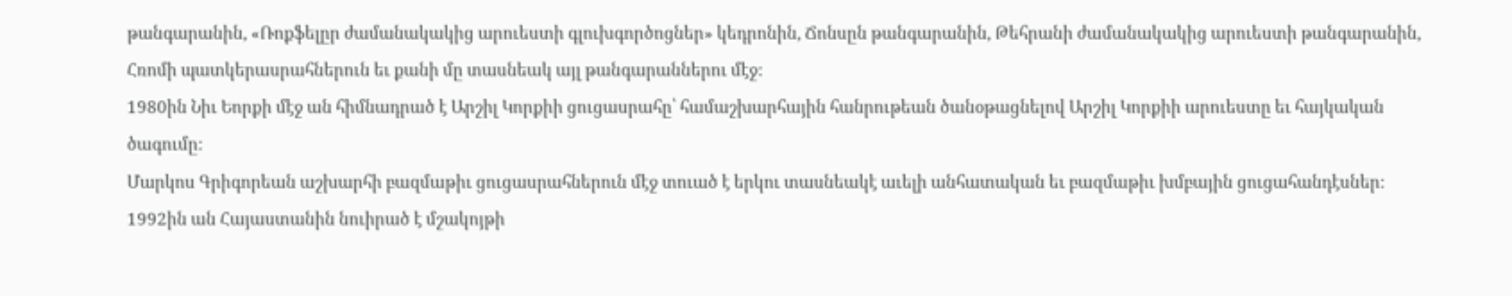թանգարանին, «Ռոքֆելըր ժամանակակից արուեստի գլուխգործոցներ» կեդրոնին, Ճոնսըն թանգարանին, Թեհրանի ժամանակակից արուեստի թանգարանին, Հռոմի պատկերասրահներուն եւ քանի մը տասնեակ այլ թանգարաններու մէջ:
1980ին Նիւ Եորքի մէջ ան հիմնադրած է Արշիլ Կորքիի ցուցասրահը՝ համաշխարհային հանրութեան ծանօթացնելով Արշիլ Կորքիի արուեստը եւ հայկական ծագումը:
Մարկոս Գրիգորեան աշխարհի բազմաթիւ ցուցասրահներուն մէջ տուած է երկու տասնեակէ աւելի անհատական եւ բազմաթիւ խմբային ցուցահանդէսներ:
1992ին ան Հայաստանին նուիրած է մշակոյթի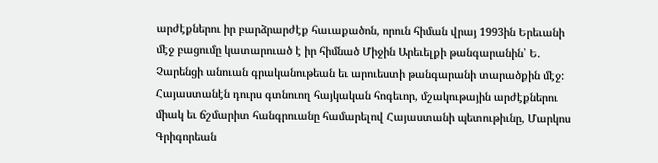արժէքներու իր բարձրարժէք հաւաքածոն, որուն հիման վրայ 1993ին Երեւանի մէջ բացումը կատարուած է իր հիմնած Միջին Արեւելքի թանգարանին՝ Ե. Չարենցի անուան գրականութեան եւ արուեստի թանգարանի տարածքին մէջ:
Հայաստանէն դուրս գտնուող հայկական հոգեւոր, մշակութային արժէքներու միակ եւ ճշմարիտ հանգրուանը համարելով Հայաստանի պետութիւնը, Մարկոս Գրիգորեան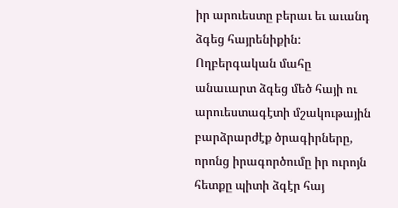իր արուեստը բերաւ եւ աւանդ ձգեց հայրենիքին:
Ողբերգական մահը անաւարտ ձգեց մեծ հայի ու արուեստագէտի մշակութային բարձրարժէք ծրագիրները, որոնց իրագործումը իր ուրոյն հետքը պիտի ձգէր հայ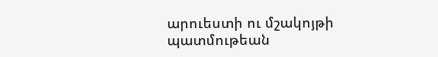արուեստի ու մշակոյթի պատմութեան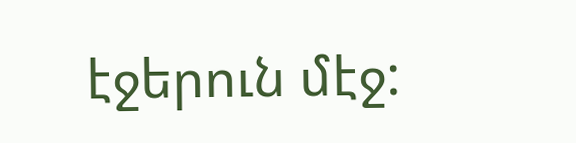էջերուն մէջ: